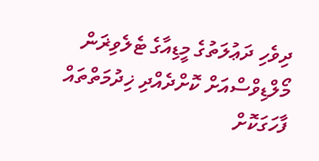ދިވެހި ދަޢުލަތުގެ މީޑިއާގެ ޓެލެވިޜަން މޯލްޑިވްސްއަށް ކޮށްދެއްދި ޚިދުމަތްތައް ފާހަގަކޮށް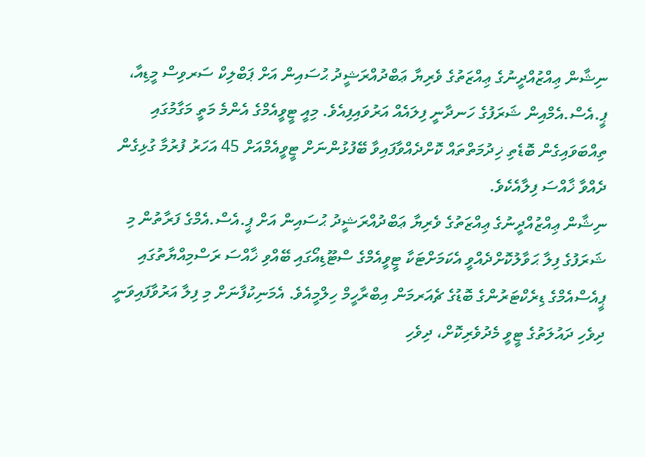ނިޝާން ޢިއްޒުއްދީނުގެ ޢިއްޒަތުގެ ވެރިޔާ ޢަބްދުއްރަޝީދު ޙުސައިން އަށް ޕަބްލިކް ސަރވިސް މީޑިއާ، ޕީ.އެސް.އެމްއިން ޝަރަފުގެ ހަނދާނީ ފިލައެއް އަރުވައިފިއެވެ. މިއީ ޓީވީއެމްގެ އެންމެ މަތީ މަގާމުގައި ތިއްބަވައިގެން ބޮޑެތި ޚިދުމަތްތައް ކޮށްދެއްވާފައިވާ ބޭފުޅުންނަށް ޓީވީއެމްއަށް 45 އަހަރު ފުރުމާ ގުޅިގެން ދެއްވާ ޚާއްސަ ފިލާއެކެވެ.
ނިޝާން ޢިއްޒުއްދީނުގެ ޢިއްޒަތުގެ ވެރިޔާ ޢަބްދުއްރަޝީދު ޙުސައިން އަށް ޕީ.އެސް.އެމްގެ ފަރާތުން މި ޝަރަފުގެ ފިލާ ޙަވާލުކޮށްދެއްވީ އެކަމަށްޓަކާ ޓީވީއެމްގެ ސްޓޫޑިއޯގައި ބޭއްވި ޚާއްސަ ރަސްމިއްޔާތުގައި ޕީއެސްއެމްގެ ޑިރެކްޓަރުންގެ ބޮޑުގެ ޗެއަރމަން އިބްރާހީމް ހިލްމީއެވެ. އެމަނިކުފާނަށް މި ފިލާ އަރުވާފައިވަނީ ދިވެހި ދައުލަތުގެ ޓީވީ މެދުވެރިކޮށް، ދިވެހި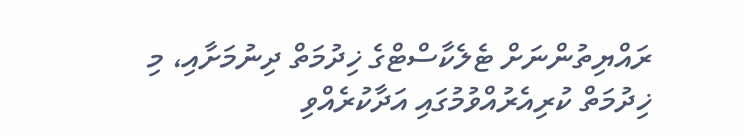ރައްޔިތުންނަށް ޓެލެކާސްޓްގެ ޚިދުމަތް ދިނުމަށާއި، މި ޚިދުމަތް ކުރިއެރުއްވުމުގައި އަދާކުރެއްވި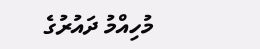މުހިއްމު ދައުރުގެ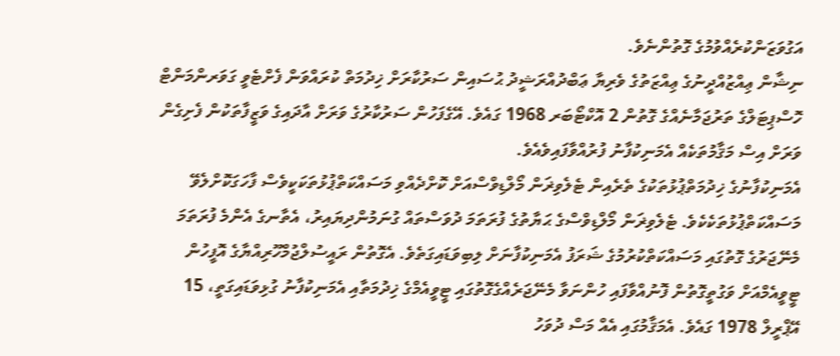އަގުވަޒަންކުރެއްވުމުގެ ގޮތުންނެވެ.
ނިޝާން ޢިއްޒުއްދީނުގެ ޢިއްޒަތުގެ ވެރިޔާ ޢަބްދުއްރަޝީދު ޙުސައިން ސަރުކާރަށް ޚިދުމަތް ކުރައްވަން ފެށްޓެވީ ގަވަރންމަންޓް ހޮސްޕިޓަލްގެ ތަރުޖަމާނެއްގެ ގޮތުން 2 އޮކްޓޯބަރ 1968 ގައެވެ. އޭގެފަހުން ސަރުކާރުގެ ވަރަށް އާދައިގެ ވަޒީފާތަކުން ފެށިގެން ވަރަށް އިސް މަޤާމުތަކެއް އެމަނިކުފާނު ފުރުއްވާފައިވެއެވެ.
އެމަނިކުފާނުގެ ޚިދުމަތްޕުޅުތަކުގެ ތެރެއިން ޓެލެވިޜަން މޯލްޑިވްސްއަށް ކޮށްދެއްވި މަސައްކަތްޕުޅުތަކަކީވެސް ފާހަގަކޮށްލެވޭ މަސައްކަތްޕުޅުތަކެކެވެ. ޓެލެވިޜަން މޯލްޑިވްސްގެ ޙަޔާތުގެ ފުރަތަމަ ދުވަސްތައް ގުނަމުންދިޔައިރު، އެތާނގެ އެންމެ ފުރަތަމަ މެނޭޖަރުގެ ގޮތުގައި މަސައްކަތްކުރުމުގެ ޝަރަފު އެމަނިކުފާނަށް ލިބިވަޑައިގަތެވެ. އެގޮތުން ރައީސުލްޖުމްހޫރިއްޔާގެ އޮފީހުން ޓީވީއެމްއަށް ވަގުތީގޮތުން ފޮނުއްވާފައި ހުންނަވާ މެނޭޖަރެއްގެގޮތުގައި ޓީވީއެމްގެ ޚިދުމަތާއި އެމަނިކުފާނު ގުޅިވަޑައިގަތީ، 15 އޭޕްރީލް 1978 ގައެވެ. އެމަޤާމުގައި އެއް މަސް ދުވަހު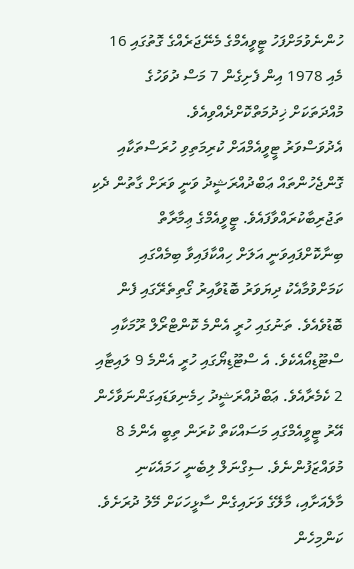ހުންނެވުމަށްފަހު ޓީވީއެމްގެ މެނޭޖަރެއްގެ ގޮތުގައި 16 މެއި 1978 އިން ފެށިގެން 7 މަސް ދުވަހުގެ މުއްދަތަކަށް ޚިދުމަތްކޮށްދެއްވިއެވެ.
އެދުވަސްވަރު ޓީވީއެމްއަށް ކުރިމަތިވި ހުރަސްތަކާއި ގޮންޖެހުންތައް ޢަބްދުއްރަޝީދު ވަނީ ވަރަށް ގާތުން ދެކި ތަޖުރިބާކުރައްވާފައެވެ. ޓީވީއެމްގެ ޢިމާރާތް ބިނާކޮށްފައިވަނީ އަލަށް ހިއްކާފައިވާ ބިމެއްގައި ކަމަށްވުމާއެކު ދިޔަވަރު ބޮޑުވާއިރު ގޯތިތެރޭގައި ފެން ބޮޑުވެއެވެ. ތަނުގައި ހުރީ އެންމެ ކޮންޓްރޯލް ރޫމަކާއި ސްޓޫޑިއޯއެކެވެ. އެ ސްޓޫޑިޔޯގައި ހުރީ އެންމެ 9 ލައިޓާއި 2 ކެމެރާއެވެ. ޢަބްދުއްރަޝީދު ހިމެނިވަޑައިގަންނަވާހެން އޭރު ޓީވީއެމްގައި މަސައްކަތް ކުރަން ތިބީ އެންމެ 8 މުވައްޒަފުންނެވެ. ސިގްނަލް ލިބެނީ ހަމައެކަނި މާލެއަށާއި، މާލޭގެ ވަށައިގެން ސާޅީހަކަށް މޭލު ދުރަށެވެ.
ކަންމިހެން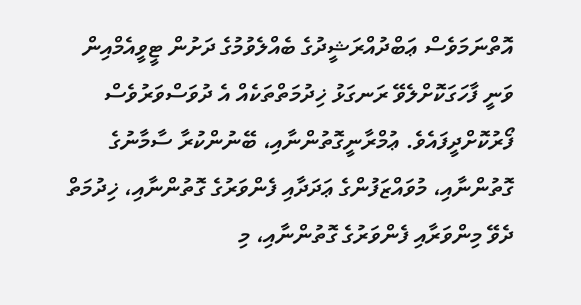އޮތްނަމަވެސް ޢަބްދުއްރަޝީދުގެ ބެއްލެވުމުގެ ދަށުން ޓީވީއެމްއިން ވަނީ ފާހަގަކޮށްލެވޭ ރަނގަޅު ޚިދުމަތްތަކެއް އެ ދުވަސްވަރުވެސް ފޯރުކޮށްދީފައެވެ. ޢުމްރާނީގޮތުންނާއި، ބޭނުންކުރާ ސާމާނުގެ ގޮތުންނާއި، މުވައްޒަފުންގެ ޢަދަދާއި ފެންވަރުގެ ގޮތުންނާއި، ޚިދުމަތް ދެވޭ މިންވަރާއި ފެންވަރުގެ ގޮތުންނާއި، މި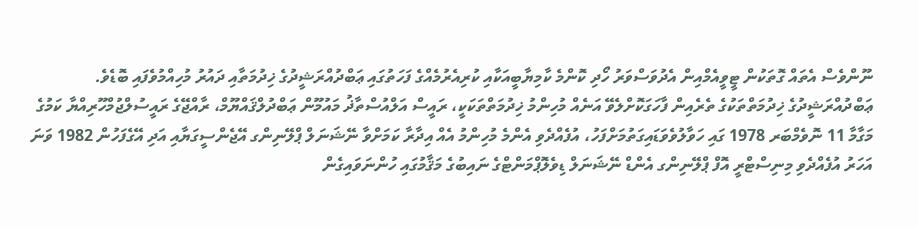ނޫންވެސް އެތައް ގޮތަކުން ޓީވީއެމްއިން އެދުވަސްވަރު ހޯދި ކޮންމެ ކާމިޔާބީއަކާއި ކުރިއެރުމެއްގެ ފަހަތުގައި ޢަބްދުއްރަޝީދުގެ ޚިދުމަތާއި ދައުރު މުހިއްމުވެފައި ބޮޑެވެ.
ޢަބްދުއްރަޝީދުގެ ޚިދުމަތްތަކުގެ ތެރެއިން ފާހަގަކޮށްލެވޭ އަނެއް މުހިންމު ޚިދުމަތްތަކަކީ، ރައީސް އަލްއުސްތާޛު މައުމޫން ޢަބްދުލްޤައްޔޫމް، ރާއްޖޭގެ ރައީސުލްޖުމްހޫރިއްޔާ ކަމުގެ މަގާމާ 11 ނޮވެމްބަރ 1978 ގައި ހަވާލުވެވަޑައިގަތުމަށްފަހު، އުފެއްދެވި އެންމެ މުހިންމު އެއް އިދާރާ ކަމަށްވާ ނޭޝަނަލް ޕްލޭނިންގ އޭޖެންސީގަޔާއި އަދި އޭގެފަހުން 1982 ވަނަ އަހަރު އުފެއްދެވި މިނިސްޓްރީ އޮފް ޕްލޭނިންގ އެންޑް ނޭޝަނަލް ޑިވެލޮޕްމަންޓްގެ ނައިބުގެ މަޤާމުގައި ހުންނަވައިގެން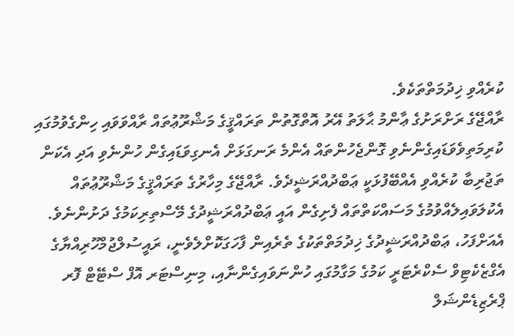ކުރެއްވި ޚިދުމަތްތަކެވެ.
ރާއްޖޭގެ ރަށްރަށުގެ ޢާންމު ޙާލަތު އޭރު އޮތްގޮތުން ތަރައްޤީގެ މަޝްރޫޢުތައް ރާއްވަވައި ހިންގެވުމުގައި ކުރިމަތިވެވަޑައިގެންނެވި ގޮންޖެހުންތައް އެންމެ ރަނގަޅަށް އެނގިވަޑައިގެން ހުންނެވި އަދި އެކަން ތަޖުރިބާ ކުރެއްވި އެއްބޭފުޅަކީ ޢަބްދުއްރަޝީދެވެ. ރާއްޖޭގެ މިހާރުގެ ތަރައްޤީގެ މަޝްރޫޢުތައް އެކުލަވައިލެއްވުމުގެ މަސައްކަތްތައް ފެށިގެން އައީ ޢަބްދުއްރަޝީދުގެ މޭސްތިރިކަމުގެ ދަށުންނެވެ.
އެއަށްފަހު، ޢަބްދުއްރަޝީދުގެ ޚިދުމަތްތަކުގެ ތެރެއިން ފާހަގަކޮށްލެވެނީ، ރައީސުލްޖުމްހޫރިއްޔާގެ އެގްޒެކެޓިވް ސެކްރެޓަރީ ކަމުގެ މަގާމުގައި ހުންނަވައިގެންނާއި، މިނިސްޓަރ އޮފް ސްޓޭޓް ފޮރ ޕްރެޒިޑެންޝަލް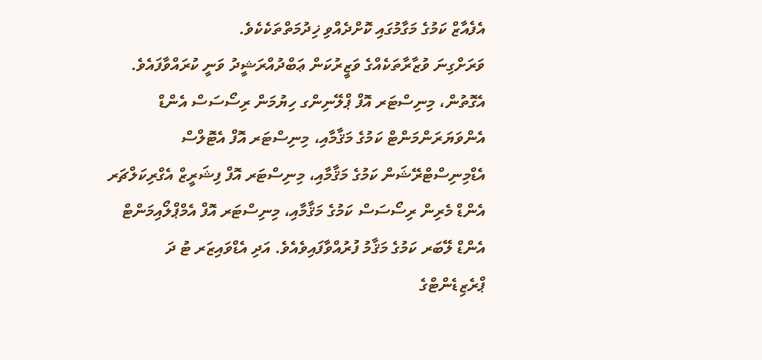އެފެއާޒް ކަމުގެ މަގާމުގައި ކޮށްދެއްވި ޚިދުމަތްތަކެކެވެ.
ވަރަށްގިނަ ވުޒާރާތަކެއްގެ ވަޒީރުކަން ޢަބްދުއްރަޝީދު ވަނީ ކުރައްވާފައެވެ. އެގޮތުން، މިނިސްޓަރ އޮފް ޕްލޭނިންގ ހިޔުމަން ރިސޯސަސް އެންޑް އެންވަޔަރަންމަންޓް ކަމުގެ މަޤާމާއި، މިނިސްޓަރ އޮފް އެޓޮލްސް އެޑްމިނިސްޓްރޭޝަން ކަމުގެ މަޤާމާއި، މިނިސްޓަރ އޮފް ފިޝަރީޒް އެގްރިކަލްޗަރ އެންޑް މެރިން ރިސޯސަސް ކަމުގެ މަޤާމާއި، މިނިސްޓަރ އޮފް އެމްޕްލޯއިމަންޓް އެންޑް ލޭބަރ ކަމުގެ މަޤާމު ފުރުއްވާފައިވެއެވެ. އަދި އެޑްވައިޒަރ ޓު ދަ ޕްރެޒިޑެންޓްގެ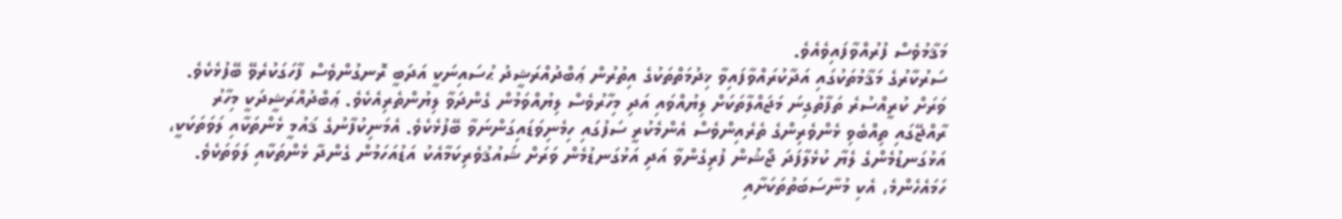މަޤާމުވެސް ފުރުއްވާފައިވެއެވެ.
ސަރުކާރުގެ މަޤާމުތަކުގައި އަދާކުރައްވާފައިވާ ޚިދުމަތްތަކުގެ އިތުރުން ޢަބްދުއްރަޝީދު ޙުސައިނަކީ އަދަބީ ރޮނގުންވެސް ފާހަގަކުރެވޭ ބޭފުޅެކެވެ. ވަރަށް ކުރީއްސުރެ ތަފާތުގިނަ މަޖައްލާތަކަށް ލިޔުއްވައި އަދި މިހާރުވެސް ލިޔުއްވަމުން ގެންދަވާ ލިޔުންތެރިއެކެވެ. ޢަބްދުއްރަޝީދަކީ މިހާރު ރާއްޖޭގައި ތިއްބެވި ޅެންވެރިންގެ ތެރެއިންވެސް އެންމެކުރީ ސަފުގައި ހިމެނިވަޑައިގަންނަވާ ބޭފުޅެކެވެ. އެމަނިކުފާނުގެ ޤައުމީ ޅެންތަކާއި ލަވަތަކަކީ، އަޅުގަނޑުމެންގެ ލެޔާ ކުޅެލާފަދަ ޖޯޝުން ފުރިގެންވާ އަދި އަޅުގަނޑުމެން ވަރަށް ޝައުޤުވެރިކަމާއެކު އަޑުއަހަމުން ގެންދާ ޅެންތަކާއި ލަވަތަކެވެ. ހަމައެހެންމެ، އެކި މުނާސަބަތުތަކަށާއި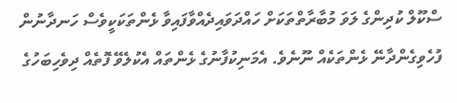ސްކޫލް ކުދިންގެ ލަވަ މުބާރާތްތަކަށް ހައްދަވައިދެއްވާފައިވާ ޅެންތަކަކީވެސް ހަނދާނުން ފުހެވިގެންދާނޭ ޅެންތަކެއް ނޫނެވެ. އެމަނިކުފާނުގެ ޅެންތައް އެކުލެވޭ ފޮތެއް ދިވެހިބަހުގެ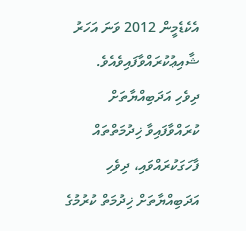އެކެޑެމީން 2012 ވަނަ އަހަރު ޝާއިޢުކުރައްވާފައިވެއެވެ.
ދިވެހި އަދަބިއްޔާތަށް ކުރައްވާފައިވާ ޚިދުމަތްތައް ފާހަގަކުރައްވައި، ދިވެހި އަދަބިއްޔާތަށް ޚިދުމަތް ކުރުމުގެ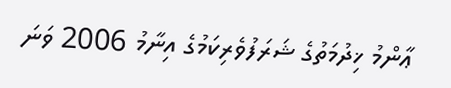ޢާންމު ޚިދުމަތުގެ ޝަރަފުވެރިކަމުގެ އިނާމު 2006 ވަނަ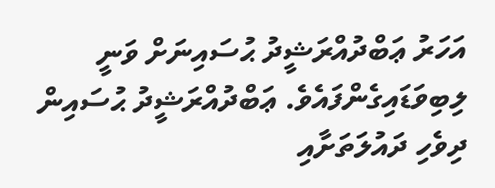އަހަރު ޢަބްދުއްރަޝީދު ޙުސައިނަށް ވަނީ ލިބިވަޑައިގެންފައެވެ. ޢަބްދުއްރަޝީދު ޙުސައިން ދިވެހި ދައުލަތަށާއި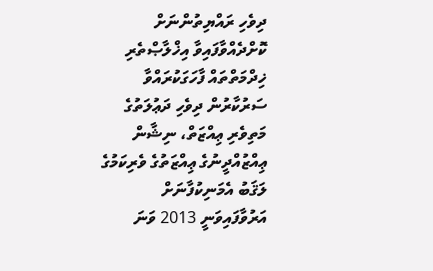ދިވެހި ރައްޔިތުންނަށް ކޮށްދެއްވާފައިވާ އިޚްލާޞްތެރި ޚިދްމަތްތައް ފާހަގަކުރައްވާ ސަރުކާރުން ދިވެހި ދަޢުލަތުގެ މަތިވެރި ޢިއްޒަތް، ނިޝާން ޢިއްޒުއްދީނުގެ ޢިއްޒަތުގެ ވެރިކަމުގެ ލަޤަބު އެމަނިކުފާނަށް އަރުވާފައިވަނީ 2013 ވަނަ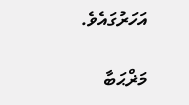އަހަރުގައެވެ.

މަޜްޙަބާ